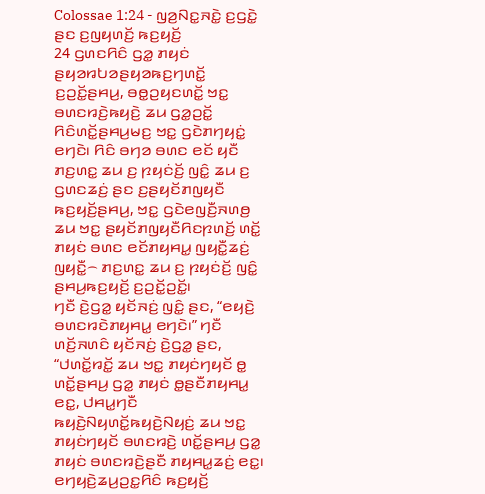Colossae 1:24 - ꤜꤤ꤬ꤡꤢ꤭ꤏꤢꤧ꤭ ꤢ꤬ꤞꤢꤧ꤭ ꤔꤢ ꤢ꤬ꤜꤟꤛꤢꤩ꤬ ꤒꤢ꤬ꤟꤢꤩ꤬
24 ꤞꤛꤢꤖꤢꤨ ꤞꤤ꤭ ꤊꤟꤢꤦ ꤔꤟꤤꤙꤝꤤꤔꤟꤤꤒꤢ꤬ꤚꤛꤢꤩ꤭ ꤢ꤬ꤑꤢꤩ꤭ꤔꤌꤣ꤬, ꤋꤥ꤭ꤑꤟꤢꤛꤢꤩ꤭ ꤠꤢ꤭ ꤋꤛꤢꤙꤢꤧ꤬ꤒꤟꤢꤧ꤬ ꤘꤣ ꤞꤤ꤭ꤑꤢꤩ꤭ ꤖꤢꤨꤛꤢꤩ꤭ꤔꤌꤣ꤬ꤗꤢ꤬ ꤠꤢ꤭ ꤞꤢꤧꤊꤚꤟꤢꤦ꤭ ꤕꤚꤢꤧ꤯ ꤖꤢꤨ ꤋꤚꤤ ꤋꤛꤢ ꤕꤢꤩ ꤟꤢꤪ ꤊꤢ꤬ꤛꤢ꤭ ꤘꤣ ꤢ꤬ ꤐꤟꤢꤦꤢꤩ꤬ ꤜꤢꤨ꤭ ꤘꤣ ꤢ꤬ ꤞꤛꤢꤘꤢꤦ꤬ ꤔꤢ ꤢ꤬ꤔꤟꤢꤩꤊꤜꤟꤢꤪ ꤒꤢ꤬ꤟꤢꤩ꤬ꤔꤌꤣ꤬, ꤠꤢ꤭ ꤞꤢꤧꤕꤜꤢꤪ꤬ꤏꤛꤥ꤬ ꤘꤣ ꤠꤢ꤭ ꤔꤟꤢꤩꤊꤜꤟꤢꤪꤖꤢꤐꤛꤢꤩ꤬ ꤛꤢꤩ꤭ ꤊꤟꤢꤦ ꤋꤛꤢ ꤕꤢꤩꤊꤟꤌꤣ꤭ ꤜꤟꤢꤪ꤭ꤘꤢꤦ꤬ ꤜꤟꤢꤪ꤭꤮ ꤊꤢ꤬ꤛꤢ꤭ ꤘꤣ ꤢ꤬ ꤐꤟꤢꤦꤢꤩ꤬ ꤜꤢꤨ꤭ ꤔꤌꤣ꤬ꤒꤢ꤬ꤟꤢꤩ꤬ ꤢ꤬ꤑꤢꤩ꤭ꤑꤢꤩ꤭꤯
ꤚꤢꤪ ꤢꤧ꤬ꤞꤤ꤭ ꤟꤢꤩꤏꤢꤦ꤬ ꤜꤢꤨ꤭ ꤔꤢ, “ꤕꤟꤢꤧ꤬ ꤋꤛꤢꤙꤢꤧꤊꤟꤌꤣ꤭ ꤕꤚꤢꤧ꤯” ꤚꤢꤪ ꤛꤢꤩ꤬ꤏꤛꤢꤨ ꤟꤢꤩꤏꤢꤦ꤬ ꤢꤧ꤬ꤞꤤ꤭ ꤔꤢ, “ꤓꤛꤢꤩ꤭ꤙꤢꤩ꤭ ꤘꤣ ꤠꤢ꤭ ꤊꤟꤢꤦꤚꤟꤢꤩ ꤥ꤭ ꤛꤢꤩ꤭ꤔꤌꤣ꤬ ꤞꤤ꤭ ꤊꤟꤢꤦ ꤥ꤭ꤔꤢꤪꤊꤟꤌꤣ꤭ ꤕꤢ꤭, ꤓꤌꤣ꤭ꤚꤢꤪ ꤒꤟꤢꤧ꤬ꤡꤟꤛꤢꤩ꤭ꤒꤟꤢꤧ꤬ꤡꤟꤢꤦ꤬ ꤘꤣ ꤠꤢ꤭ ꤊꤟꤢꤦꤚꤟꤢꤩ ꤋꤛꤢꤙꤢꤧ꤬ ꤛꤢꤩ꤭ꤔꤌꤣ꤬ ꤞꤤ꤭ ꤊꤟꤢꤦ ꤋꤛꤢꤙꤢꤧ꤬ꤔꤢꤪ ꤊꤟꤌꤣ꤭ꤘꤢꤦ꤬ ꤕꤢ꤭꤯
ꤕꤚꤟꤢꤧ꤬ꤘꤣ꤬ꤑꤢ꤭ꤖꤢꤨ ꤒꤢ꤬ꤟꤢꤩ꤬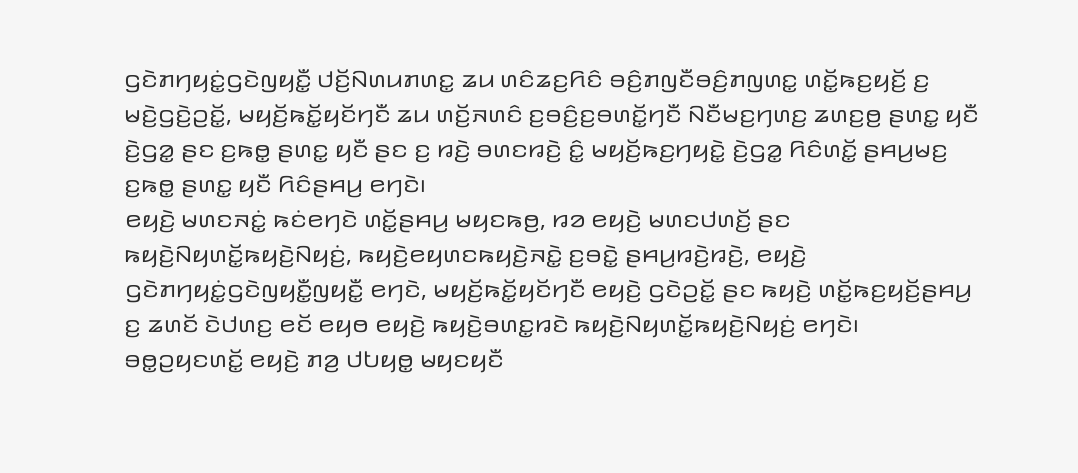ꤞꤢꤧꤊꤚꤟꤢꤦ꤭ꤞꤢꤧꤜꤟꤢꤪ꤭ ꤓꤢꤩ꤬ꤡꤛꤣꤊꤛꤢ꤭ ꤘꤣ ꤛꤢꤨꤘꤢ꤬ꤖꤢꤨ ꤋꤢꤨ꤬ꤊꤜꤢꤪꤋꤢꤨ꤬ꤊꤜꤛꤢ꤭ ꤛꤢꤩ꤭ꤒꤢ꤬ꤟꤢꤩ꤬ ꤢ꤬ ꤗꤢꤧ꤬ꤞꤢꤧ꤬ꤑꤢꤩ꤭, ꤗꤟꤢꤩ꤬ꤒꤢꤩ꤭ꤟꤢꤩꤚꤢꤪ ꤘꤣ ꤛꤢꤩ꤬ꤏꤛꤢꤨ ꤢ꤬ꤋꤢꤨ꤬ꤢ꤬ꤋꤛꤢꤩ꤭ꤚꤢꤪ ꤡꤢꤪꤗꤢ꤬ꤚꤛꤢ꤬ ꤘꤛꤢ꤬ꤥ꤬ ꤔꤛꤢ꤭ ꤟꤢꤪ ꤢꤧ꤬ꤞꤤ꤭ ꤔꤢ ꤢ꤬ꤒꤥ꤭ ꤔꤛꤢ꤭ ꤟꤢꤪ ꤔꤢ ꤢ꤬ ꤙꤢꤧ꤬ ꤋꤛꤢꤙꤢꤧ꤬ ꤢꤨ꤭ ꤗꤟꤢꤩ꤬ꤒꤢ꤬ꤚꤟꤢꤧ꤭ ꤢꤧ꤬ꤞꤤ꤭ ꤖꤢꤨꤛꤢꤩ꤭ ꤔꤌꤣ꤬ꤗꤢ꤬ ꤢ꤬ꤒꤥ꤭ ꤔꤛꤢ꤭ ꤟꤢꤪ ꤖꤢꤨꤔꤌꤣ꤬ ꤕꤚꤢꤧ꤯
ꤕꤟꤢꤧ꤬ ꤗꤛꤢꤏꤢꤦ꤭ ꤒꤢꤦꤕꤚꤢꤧ ꤛꤢꤩ꤭ꤔꤌꤣ꤬ ꤗꤟꤢꤒꤥ꤬, ꤙꤤ ꤕꤟꤢꤧ꤬ ꤗꤛꤢꤓꤛꤢꤩ꤬ ꤔꤢ ꤒꤟꤢꤧ꤬ꤡꤟꤛꤢꤩ꤭ꤒꤟꤢꤧ꤬ꤡꤟꤢꤦ꤬, ꤒꤟꤢꤧ꤬ꤕꤟꤛꤢꤒꤟꤢꤧ꤬ꤏꤢꤧ꤭ ꤢ꤬ꤋꤢꤧ꤭ ꤔꤌꤣ꤬ꤙꤢꤧ꤬ꤙꤢꤧ꤬, ꤕꤟꤢꤧ꤬ ꤞꤢꤧꤊꤚꤟꤢꤦ꤭ꤞꤢꤧꤜꤟꤢꤪ꤭ꤜꤟꤢꤪ꤭ ꤕꤚꤢꤧ, ꤗꤟꤢꤩ꤬ꤒꤢꤩ꤭ꤟꤢꤩꤚꤢꤪ ꤕꤟꤢꤧ꤬ ꤞꤢꤧꤑꤢꤩ꤭ ꤔꤢ ꤒꤟꤢꤧ꤬ ꤛꤢꤩ꤭ꤒꤢ꤬ꤟꤢꤩ꤬ꤔꤌꤣ꤬ ꤢ꤬ ꤘꤛꤢꤩ ꤢꤧꤓꤛꤢ꤬ ꤕꤢꤩ ꤕꤟꤥ ꤕꤟꤢꤧ꤬ ꤒꤟꤢꤧ꤬ꤋꤛꤢ꤭ꤙꤢꤧ ꤒꤟꤢꤧ꤬ꤡꤟꤛꤢꤩ꤭ꤒꤟꤢꤧ꤬ꤡꤟꤢꤦ꤬ ꤕꤚꤢꤧ꤯
ꤋꤥ꤭ꤑꤟꤢꤛꤢꤩ꤭ ꤕꤟꤢꤧ꤬ ꤊꤤ꤬ ꤓꤝꤟꤥ꤭ ꤗꤟꤢꤟꤢꤪ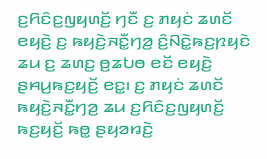ꤢ꤬ꤖꤢꤨꤢ꤬ꤜꤟꤛꤢꤩ꤬ ꤚꤢꤪ ꤢ꤬ ꤊꤟꤢꤦ ꤘꤛꤢꤩ ꤕꤟꤢꤧ꤬ ꤢ꤬ ꤒꤟꤢꤧ꤬ꤏꤢꤪ꤭ꤚꤤ꤬ ꤢꤨ꤬ꤡꤢꤧ꤭ꤒꤢ꤬ꤐꤟꤢꤧ ꤘꤣ ꤢ꤬ ꤘꤛꤢ꤬ ꤥ꤬ꤘꤝꤥ ꤕꤢꤩ ꤕꤟꤢꤧ꤬ ꤔꤌꤣ꤬ꤒꤢ꤬ꤟꤢꤩ꤬ ꤕꤢ꤭꤯ ꤢ꤬ ꤊꤟꤢꤦ ꤘꤛꤢꤩ ꤒꤟꤢꤧ꤬ꤏꤢꤪ꤭ꤚꤤ꤬ ꤘꤣ ꤢ꤬ꤖꤢꤨꤢ꤬ꤜꤟꤛꤢꤩ꤬ ꤒꤢ꤬ꤟꤢꤩ꤬ ꤒꤥ꤭ ꤔꤟꤤꤙꤢꤧ꤬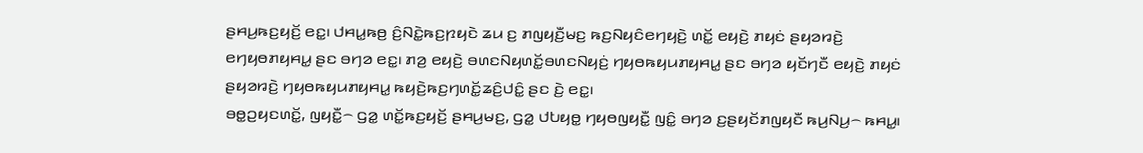ꤔꤌꤣ꤬ꤒꤢ꤬ꤟꤢꤩ꤬ ꤕꤢ꤭꤯ ꤓꤌꤣ꤭ꤒꤥ꤬ ꤢꤨ꤬ꤡꤢꤧ꤭ꤒꤢ꤬ꤐꤟꤢꤧ ꤘꤣ ꤢ꤬ ꤊꤜꤟꤢꤪ꤬ꤗꤢ꤬ ꤒꤢ꤬ꤡꤟꤢꤨꤕꤚꤟꤢꤧ꤬ ꤛꤢꤩ꤭ ꤕꤟꤢꤧ꤬ ꤊꤟꤢꤦ ꤔꤟꤤꤙꤢꤧ꤬ ꤕꤚꤟꤥꤊꤟꤌꤣ꤭ ꤔꤢ ꤋꤚꤤ ꤕꤢ꤭꤯ ꤊꤤ꤬ ꤕꤟꤢꤧ꤬ ꤋꤛꤢꤡꤟꤛꤢꤩ꤭ꤋꤛꤢꤡꤟꤢꤦ꤬ ꤚꤟꤥꤒꤟꤣꤊꤟꤌꤣ꤭ ꤔꤢ ꤋꤚꤤ ꤟꤢꤩꤚꤢꤪ ꤕꤟꤢꤧ꤬ ꤊꤟꤢꤦ ꤔꤟꤤꤙꤢꤧ꤬ ꤚꤟꤥꤒꤟꤣꤊꤟꤌꤣ꤭ ꤒꤟꤢꤧ꤬ꤒꤢ꤬ꤚꤛꤢꤩ꤭ꤘꤢꤨ꤬ꤓꤢꤨ꤭ ꤔꤢ ꤢꤧ꤬ ꤕꤢ꤭꤯
ꤋꤥ꤭ꤑꤟꤢꤛꤢꤩ꤭, ꤜꤟꤢꤪ꤭꤮ ꤞꤤ꤭ ꤛꤢꤩ꤭ꤒꤢ꤬ꤟꤢꤩ꤬ ꤔꤌꤣ꤬ꤗꤢ꤬, ꤞꤤ꤭ ꤓꤝꤟꤥ꤭ ꤚꤟꤥꤜꤟꤢꤪ꤭ ꤜꤢꤨ꤭ ꤋꤚꤤ ꤢ꤬ꤔꤟꤢꤩꤊꤜꤟꤢꤪ ꤒꤣ꤬ꤡꤣ꤬꤮ ꤒꤌꤣ꤭꤯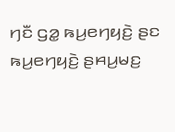ꤚꤢꤪ ꤞꤤ꤭ ꤒꤣ꤬ꤕꤚꤟꤢꤧ꤬ ꤔꤢ ꤒꤣ꤬ꤕꤚꤟꤢꤧ꤬ ꤔꤌꤣ꤬ꤗꤢ꤬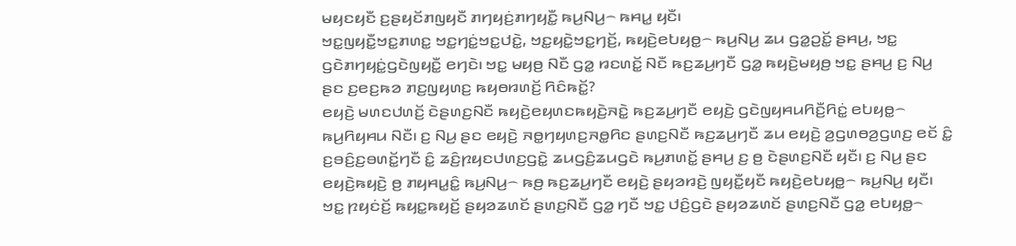ꤗꤟꤢꤟꤢꤪ ꤢ꤬ꤔꤟꤢꤩꤊꤜꤟꤢꤪ ꤊꤚꤟꤢꤦ꤬ꤊꤚꤟꤢꤪ꤭ ꤒꤣ꤬ꤡꤣ꤬꤮ ꤒꤌꤣ꤭ ꤟꤢꤪ꤯
ꤠꤢ꤭ꤜꤟꤢꤪ꤭ꤠꤢ꤭ꤊꤛꤢ꤭ ꤠꤢ꤭ꤚꤢꤦ꤭ꤠꤢ꤭ꤓꤢꤧ꤭, ꤠꤢ꤭ꤟꤢꤧ꤭ꤠꤢ꤭ꤚꤢꤩ꤬, ꤒꤟꤢꤧ꤬ꤕꤝꤟꤥ꤭꤮ ꤒꤣ꤬ꤡꤣ꤬ ꤘꤣ ꤞꤤ꤭ꤑꤢꤩ꤭ ꤔꤌꤣ꤬, ꤠꤢ꤭ ꤞꤢꤧꤊꤚꤟꤢꤦ꤭ꤞꤢꤧꤜꤟꤢꤪ꤭ ꤕꤚꤢꤧ꤯ ꤠꤢ꤭ ꤗꤟꤥ꤬ ꤡꤢꤪ ꤞꤤ꤭ ꤙꤢꤛꤢꤩ꤭ ꤡꤢꤪ ꤒꤢ꤬ꤘꤣ꤬ꤚꤢꤪ ꤞꤤ꤭ ꤒꤟꤢꤧ꤬ꤗꤟꤥ꤬ ꤠꤢ꤭ ꤔꤌꤣ꤬ ꤢ꤬ ꤡꤣ꤬ ꤔꤢ ꤢ꤬ꤕꤢ꤬ꤒꤤ ꤊꤢ꤬ꤜꤟꤛꤢ꤬ ꤒꤟꤥꤙꤛꤢꤩ꤬ ꤖꤢꤨꤒꤢꤩ꤭?
ꤕꤟꤢꤧ꤬ ꤗꤛꤢꤓꤛꤢꤩ꤬ ꤢꤧꤔꤛꤢ꤬ꤡꤢꤪ ꤒꤟꤢꤧ꤬ꤕꤟꤛꤢꤒꤟꤢꤧ꤬ꤏꤢꤧ꤭ ꤒꤢ꤬ꤘꤣ꤬ꤚꤢꤪ ꤕꤟꤢꤧ꤬ ꤞꤢꤧꤜꤟꤌꤣꤖꤢꤪ꤬ꤖꤢꤦ꤭ ꤕꤝꤟꤥ꤭꤮ ꤒꤣ꤬ꤖꤟꤌꤣ ꤡꤢꤪ꤯ ꤢ꤬ ꤡꤣ꤬ ꤔꤢ ꤕꤟꤢꤧ꤬ ꤏꤥ꤭ꤚꤟꤛꤢ꤬ꤏꤥ꤭ꤖꤢ ꤔꤛꤢ꤬ꤡꤢꤪ ꤒꤢ꤬ꤘꤣ꤬ꤚꤢꤪ ꤘꤣ ꤕꤟꤢꤧ꤬ ꤤ꤬ꤞꤛꤥꤤ꤬ꤞꤛꤢ꤬ ꤕꤢꤩ ꤢꤨ꤭ ꤢ꤬ꤋꤢꤨ꤬ꤢ꤬ꤋꤛꤢꤩ꤭ꤚꤢꤪ ꤢꤨ꤭ ꤘꤢꤨ꤬ꤐꤟꤢꤓꤛꤢ꤬ꤞꤢꤧ꤭ ꤘꤣꤞꤢꤨ꤬ꤘꤣꤞꤢꤧ ꤒꤣ꤬ꤊꤛꤢꤩ꤭ ꤔꤌꤣ꤬ ꤢ꤬ ꤥ꤬ ꤢꤧꤔꤛꤢ꤬ꤡꤢꤪ ꤟꤢꤪ꤯ ꤢ꤬ ꤡꤣ꤬ ꤔꤢ ꤕꤟꤢꤧ꤬ꤒꤟꤢꤧ꤬ ꤥ꤬ ꤊꤟꤌꤣ꤭ꤢꤨ꤭ ꤒꤣ꤬ꤡꤣ꤬꤮ ꤒꤥ꤬ ꤒꤢ꤬ꤘꤣ꤬ꤚꤢꤪ ꤕꤟꤢꤧ꤬ ꤔꤟꤤꤙꤢꤧ꤬ ꤜꤟꤢꤪ꤭ꤟꤢꤪ ꤒꤟꤢꤧ꤬ꤕꤝꤟꤥ꤭꤮ ꤒꤣ꤬ꤡꤣ꤬ ꤟꤢꤪ꤯
ꤠꤢ꤭ ꤐꤟꤢꤦꤢꤩ꤬ ꤒꤟꤢ꤭ꤒꤟꤢꤩ꤬ ꤔꤟꤤꤘꤛꤢꤩ ꤔꤛꤢ꤬ꤡꤢꤪ ꤞꤤ꤭ ꤚꤢꤪ ꤠꤢ꤭ ꤓꤢꤨ꤬ꤞꤢꤧ ꤔꤟꤤꤘꤛꤢꤩ ꤔꤛꤢ꤬ꤡꤢꤪ ꤞꤤ꤭ ꤕꤝꤟꤥ꤭꤮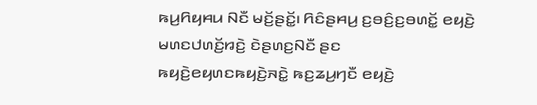ꤒꤣ꤬ꤖꤟꤌꤣ ꤡꤢꤪ ꤗꤢꤩ꤬ꤔꤢꤩ꤭꤯ ꤖꤢꤨꤔꤌꤣ꤬ ꤢ꤬ꤋꤢꤨ꤬ꤢ꤬ꤋꤛꤢꤩ꤭ ꤕꤟꤢꤧ꤬ ꤗꤛꤢꤓꤛꤢꤩ꤬ꤙꤢꤧ꤬ ꤢꤧꤔꤛꤢ꤬ꤡꤢꤪ ꤔꤢ ꤒꤟꤢꤧ꤬ꤕꤟꤛꤢꤒꤟꤢꤧ꤬ꤏꤢꤧ꤭ ꤒꤢ꤬ꤘꤣ꤬ꤚꤢꤪ ꤕꤟꤢꤧ꤬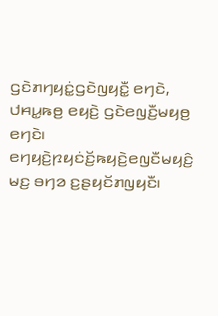ꤞꤢꤧꤊꤚꤟꤢꤦ꤭ꤞꤢꤧꤜꤟꤢꤪ꤭ ꤕꤚꤢꤧ, ꤓꤌꤣ꤭ꤒꤥ꤬ ꤕꤟꤢꤧ꤬ ꤞꤢꤧꤕꤜꤢꤪ꤬ꤗꤟꤥ꤬ ꤕꤚꤢꤧ꤯
ꤕꤚꤟꤢꤧ꤬ꤐꤟꤢꤦꤢꤩ꤬ꤒꤟꤢꤧ꤬ꤕꤜꤢꤪꤗꤟꤢꤨ꤬ ꤗꤢ꤬ ꤋꤚꤤ ꤢ꤬ꤔꤟꤢꤩꤊꤜꤟꤢꤪ꤯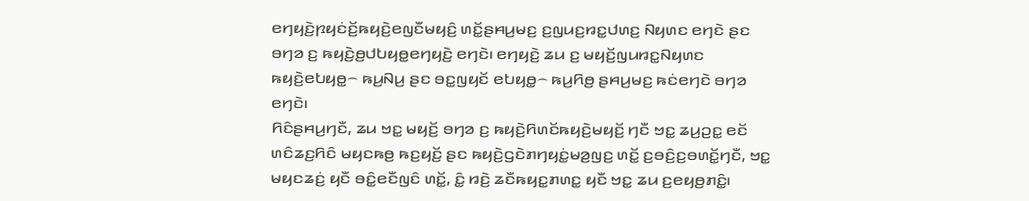ꤕꤚꤟꤢꤧ꤬ꤐꤟꤢꤦꤢꤩ꤬ꤒꤟꤢꤧ꤬ꤕꤜꤢꤪꤗꤟꤢꤨ꤬ ꤛꤢꤩ꤭ꤔꤌꤣ꤬ꤗꤢ꤬ ꤢ꤬ꤜꤣꤢ꤬ꤙꤢ꤭ꤓꤛꤢ꤬ ꤡꤟꤛꤢ ꤕꤚꤢꤧ ꤔꤢ ꤋꤚꤤ ꤢ꤬ ꤒꤟꤢꤧ꤬ꤥ꤬ꤓꤝꤟꤥ꤭ꤕꤚꤟꤢꤧ꤬ ꤕꤚꤢꤧ꤯ ꤕꤚꤟꤢꤧ꤬ ꤘꤣ ꤢ꤬ ꤗꤟꤢꤩ꤬ꤜꤣꤙꤢ꤭ꤡꤟꤛꤢ ꤒꤟꤢꤧ꤬ꤕꤝꤟꤥ꤭꤮ ꤒꤣ꤬ꤡꤣ꤬ ꤔꤢ ꤋꤢ꤭ꤜꤟꤢꤩ ꤕꤝꤟꤥ꤭꤮ ꤒꤣ꤬ꤖꤥ꤬ ꤔꤌꤣ꤬ꤗꤢ꤬ ꤒꤢꤦꤕꤚꤢꤧ ꤋꤚꤤ ꤕꤚꤢꤧ꤯
ꤖꤢꤨꤔꤌꤣ꤬ꤚꤢꤪ, ꤘꤣ ꤠꤢ꤭ ꤗꤟꤢꤩ꤬ ꤋꤚꤤ ꤢ꤬ ꤒꤟꤢꤧ꤬ꤖꤛꤢꤩꤒꤟꤢꤧ꤬ꤗꤟꤢꤩ꤬ ꤚꤢꤪ ꤠꤢ꤭ ꤘꤣ꤬ꤑꤢ꤭ ꤕꤢꤩ ꤛꤢꤨꤘꤢ꤬ꤖꤢꤨ ꤗꤟꤢꤒꤥ꤬ ꤒꤢ꤬ꤟꤢꤩ꤬ ꤔꤢ ꤒꤟꤢꤧ꤬ꤞꤢꤧꤊꤚꤟꤢꤦ꤭ꤗꤤ꤬ꤜꤢ꤬ ꤛꤢꤩ꤭ ꤢ꤬ꤋꤢꤨ꤬ꤢ꤬ꤋꤛꤢꤩ꤭ꤚꤢꤪ, ꤠꤢ꤭ ꤗꤟꤢꤘꤢꤦ꤬ ꤟꤢꤪ ꤋꤢꤨ꤭ꤕꤢꤪꤜꤢꤨ ꤛꤢꤩ꤭, ꤢꤨ꤭ ꤙꤢꤧ꤬ ꤘꤢꤪꤒꤟꤢ꤭ꤊꤛꤢ꤭ ꤟꤢꤪ ꤠꤢ꤭ ꤘꤣ ꤢ꤬ꤕꤟꤥ꤬ꤊꤢꤨ꤭꤯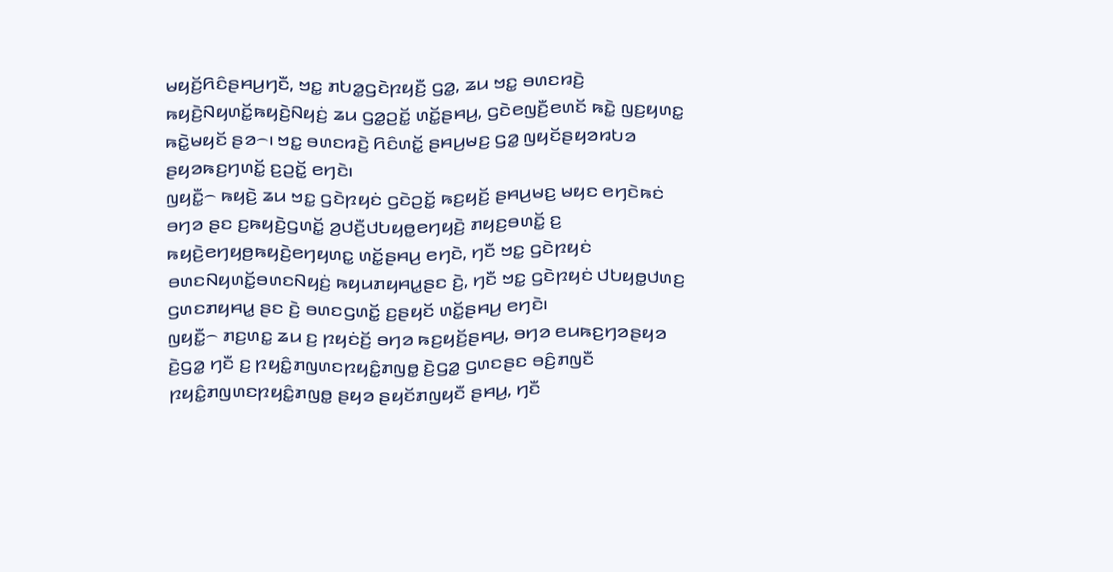ꤗꤟꤢꤩ꤬ꤖꤢꤨꤔꤌꤣ꤬ꤚꤢꤪ, ꤠꤢ꤭ ꤊꤝꤤ꤭ꤞꤢꤧꤐꤟꤢꤪ꤬ ꤞꤤ꤭, ꤘꤣ ꤠꤢ꤭ ꤋꤛꤢꤙꤢꤧ꤬ ꤒꤟꤢꤧ꤬ꤡꤟꤛꤢꤩ꤭ꤒꤟꤢꤧ꤬ꤡꤟꤢꤦ꤬ ꤘꤣ ꤞꤤ꤭ꤑꤢꤩ꤭ ꤛꤢꤩ꤭ꤔꤌꤣ꤬, ꤞꤢꤧꤕꤜꤢꤪ꤬ꤕꤛꤢꤩ ꤒꤢꤧ꤭ ꤜꤢ꤬ꤟꤛꤢ꤭ ꤒꤢꤧ꤭ꤗꤟꤢꤩ ꤔꤤ꤮꤯ ꤠꤢ꤭ ꤋꤛꤢꤙꤢꤧ꤬ ꤖꤢꤨꤛꤢꤩ꤭ ꤔꤌꤣ꤬ꤗꤢ꤬ ꤞꤤ꤭ ꤜꤟꤢꤩꤔꤟꤤꤙꤝꤤ ꤔꤟꤤꤒꤢ꤬ꤚꤛꤢꤩ꤭ ꤢ꤬ꤑꤢꤩ꤭ ꤕꤚꤢꤧ꤯
ꤜꤟꤢꤪ꤭꤮ ꤒꤟꤢꤧ꤬ ꤘꤣ ꤠꤢ꤭ ꤞꤢꤧꤐꤟꤢꤦ ꤞꤢꤧꤑꤢꤩ꤭ ꤒꤢ꤬ꤟꤢꤩ꤬ ꤔꤌꤣ꤬ꤗꤢ꤬ ꤗꤟꤢ ꤕꤚꤢꤧꤒꤢꤦ ꤋꤚꤤ ꤔꤢ ꤢ꤬ꤒꤟꤢꤧ꤬ꤞꤛꤢꤩ꤭ ꤤ꤬ꤓꤢꤪ꤬ꤓꤝꤟꤥ꤭ꤕꤚꤟꤢꤧ꤬ ꤊꤟꤢ꤬ꤋꤛꤢꤩ꤭ ꤢ꤬ ꤒꤟꤢꤧ꤬ꤕꤚꤟꤥ꤬ꤒꤟꤢꤧ꤬ꤕꤚꤟꤛꤢ꤭ ꤛꤢꤩ꤭ꤔꤌꤣ꤬ ꤕꤚꤢꤧ, ꤚꤢꤪ ꤠꤢ꤭ ꤞꤢꤧꤐꤟꤢꤦ ꤋꤛꤢꤡꤟꤛꤢꤩ꤭ꤋꤛꤢꤡꤟꤢꤦ꤬ ꤒꤟꤣꤊꤟꤌꤣ꤭ꤔꤢ ꤢꤧ꤬, ꤚꤢꤪ ꤠꤢ꤭ ꤞꤢꤧꤐꤟꤢꤦ ꤓꤝꤟꤥ꤭ꤓꤛꤢ꤬ ꤞꤛꤢꤊꤟꤌꤣ꤭ ꤔꤢ ꤢꤧ꤬ ꤋꤛꤢꤞꤛꤢꤩ꤭ ꤢ꤬ꤔꤟꤢꤩ ꤛꤢꤩ꤭ꤔꤌꤣ꤬ ꤕꤚꤢꤧ꤯
ꤜꤟꤢꤪ꤭꤮ ꤊꤢ꤬ꤛꤢ꤭ ꤘꤣ ꤢ꤬ ꤐꤟꤢꤦꤢꤩ꤬ ꤋꤚꤤ ꤒꤢ꤬ꤟꤢꤩ꤬ꤔꤌꤣ꤬, ꤋꤚꤤ ꤕꤣꤒꤢ꤬ꤚꤤꤔꤟꤤ ꤢꤧ꤬ꤞꤤ꤭ ꤚꤢꤪ ꤢ꤬ ꤐꤟꤢꤨ꤭ꤊꤜꤛꤢꤐꤟꤢꤨ꤭ꤊꤜꤥ꤭ ꤢꤧ꤬ꤞꤤ꤭ ꤞꤛꤢꤔꤢ ꤋꤢꤨ꤬ꤊꤜꤢꤪ ꤐꤟꤢꤨ꤭ꤊꤜꤛꤢꤐꤟꤢꤨ꤭ꤊꤜꤥ꤭ ꤔꤟꤤ ꤔꤟꤢꤩꤊꤜꤟꤢꤪ ꤔꤌꤣ꤬, ꤚꤢꤪ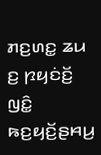ꤊꤢ꤬ꤛꤢ꤭ ꤘꤣ ꤢ꤬ ꤐꤟꤢꤦꤢꤩ꤬ ꤜꤢꤨ꤭ ꤒꤢ꤬ꤟꤢꤩ꤬ꤔꤌꤣ꤬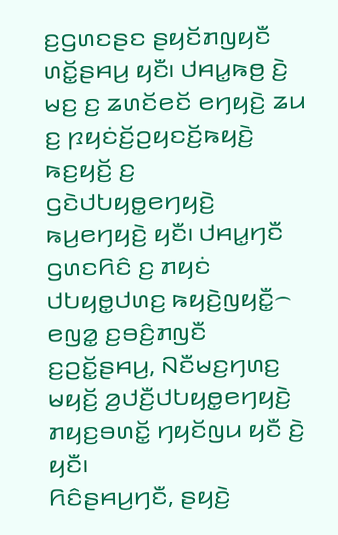ꤢ꤬ꤞꤛꤢꤔꤢ ꤔꤟꤢꤩꤊꤜꤟꤢꤪ ꤛꤢꤩ꤭ꤔꤌꤣ꤬ ꤟꤢꤪ꤯ ꤓꤌꤣ꤭ꤒꤥ꤬ ꤢꤧ꤬ ꤗꤢ꤬ ꤢ꤬ ꤘꤛꤢꤩꤕꤢꤩ ꤕꤚꤟꤢꤧ꤬ ꤘꤣ ꤢ꤬ ꤐꤟꤢꤦꤢꤩ꤬ꤑꤟꤢꤢꤩ꤬ꤒꤟꤢꤧ꤬ ꤒꤢ꤬ꤟꤢꤩ꤬ ꤢ꤬ ꤞꤢꤧꤓꤝꤟꤥ꤭ꤕꤚꤟꤢꤧ꤬ ꤒꤣ꤬ꤕꤚꤟꤢꤧ꤬ ꤟꤢꤪ꤯ ꤓꤌꤣ꤭ꤚꤢꤪ ꤞꤛꤢꤖꤢꤨ ꤢ꤬ ꤊꤟꤢꤦ ꤓꤝꤟꤥ꤭ꤓꤛꤢ꤬ ꤒꤟꤢꤧ꤬ꤜꤟꤢꤪ꤭꤮ ꤕꤜꤤ꤭ ꤢ꤬ꤋꤢꤨ꤬ꤊꤜꤢꤪ ꤢ꤬ꤑꤢꤩ꤭ꤔꤌꤣ꤬, ꤡꤢꤪꤗꤢ꤬ꤚꤛꤢ꤬ ꤗꤟꤢꤩ꤬ ꤤ꤬ꤓꤢꤪ꤬ꤓꤝꤟꤥ꤭ꤕꤚꤟꤢꤧ꤬ ꤊꤟꤢ꤬ꤋꤛꤢꤩ꤭ ꤚꤟꤢꤩꤜꤣ ꤟꤢꤪ ꤢꤧ꤬ ꤟꤢꤪ꤯
ꤖꤢꤨꤔꤌꤣ꤬ꤚꤢꤪ, ꤔꤟꤢꤧ꤬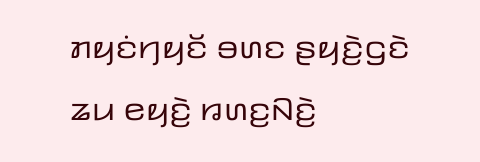ꤊꤟꤢꤦꤚꤟꤢꤩ ꤋꤛꤢ ꤔꤟꤢꤧ꤬ꤞꤢꤧ ꤘꤣ ꤕꤟꤢꤧ꤬ ꤙꤛꤢ꤬ꤡꤢꤧ꤬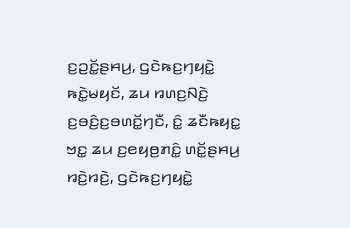ꤢ꤬ꤑꤢꤩ꤭ꤔꤌꤣ꤬, ꤞꤢꤧꤒꤢ꤬ꤚꤟꤢꤧ꤭ ꤒꤢꤧ꤭ꤗꤟꤢꤩ, ꤘꤣ ꤙꤛꤢ꤬ꤡꤢꤧ꤬ ꤢ꤬ꤋꤢꤨ꤬ꤢ꤬ꤋꤛꤢꤩ꤭ꤚꤢꤪ, ꤢꤨ꤭ ꤘꤢꤪꤒꤟꤢ꤭ ꤠꤢ꤭ ꤘꤣ ꤢ꤬ꤕꤟꤥ꤬ꤊꤢꤨ꤭ ꤛꤢꤩ꤭ꤔꤌꤣ꤬ ꤙꤢꤧ꤬ꤙꤢꤧ꤬, ꤞꤢꤧꤒꤢ꤬ꤚꤟꤢꤧ꤭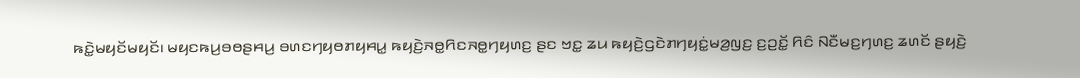ꤒꤢꤧ꤭ꤗꤟꤢꤩꤗꤟꤢꤩ꤯ ꤗꤟꤢꤒꤣ꤬ꤋꤥꤔꤌꤣ꤬ ꤋꤛꤢꤚꤟꤥꤊꤟꤌꤣ꤭ ꤒꤟꤢꤧ꤬ꤏꤥ꤭ꤖꤢꤏꤥ꤭ꤚꤟꤛꤢ꤬ ꤔꤢ ꤠꤢ꤭ ꤘꤣ ꤒꤟꤢꤧ꤬ꤞꤢꤧꤊꤚꤟꤢꤦ꤭ꤗꤤ꤬ꤜꤢ꤬ ꤢ꤬ꤑꤢꤩ꤭ ꤖꤢꤨ ꤡꤢꤪꤗꤢ꤬ꤚꤛꤢ꤬ ꤘꤛꤢꤩ ꤔꤟꤢꤧ꤬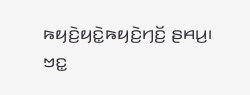ꤒꤟꤢꤧ꤬ꤟꤢꤧ꤭ꤒꤟꤢꤧ꤬ꤚꤢꤩ꤬ ꤔꤌꤣ꤬꤯
ꤠꤢ꤭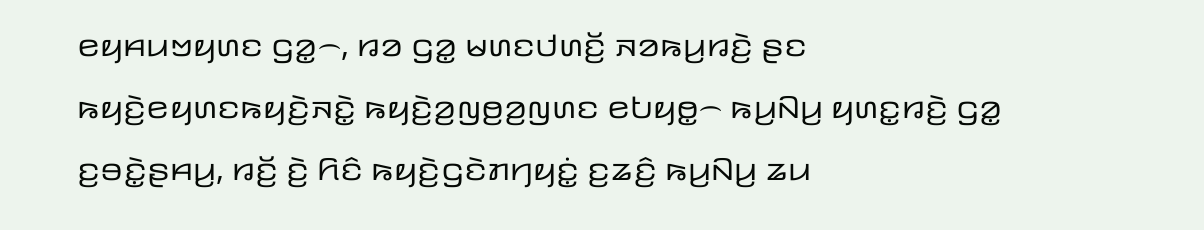ꤕꤟꤌꤣꤠꤟꤛꤢ ꤞꤤ꤭꤮, ꤙꤤ ꤞꤤ꤭ ꤗꤛꤢꤓꤛꤢꤩ꤬ ꤏꤤꤒꤣ꤬ꤙꤢꤧ꤬ ꤔꤢ ꤒꤟꤢꤧ꤬ꤕꤟꤛꤢꤒꤟꤢꤧ꤬ꤏꤢꤧ꤭ ꤒꤟꤢꤧ꤬ꤤ꤬ꤜꤥ꤬ꤤ꤬ꤜꤛꤢ ꤕꤝꤟꤥ꤭꤮ ꤒꤣ꤬ꤡꤣ꤬ ꤟꤛꤢ꤭ꤙꤢꤧ꤬ ꤞꤤ꤭ ꤢ꤬ꤋꤢꤧ꤭ꤔꤌꤣ꤬, ꤙꤢꤩ꤬ ꤢꤧ꤬ ꤖꤢꤨ ꤒꤟꤢꤧ꤬ꤞꤢꤧꤊꤚꤟꤢꤦ꤭ ꤢ꤬ꤘꤢꤨ꤬ ꤒꤣ꤬ꤡꤣ꤬ ꤘꤣ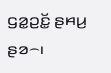ꤞꤤ꤭ꤑꤢꤩ꤭ ꤔꤌꤣ꤬ ꤔꤤ꤮꤯